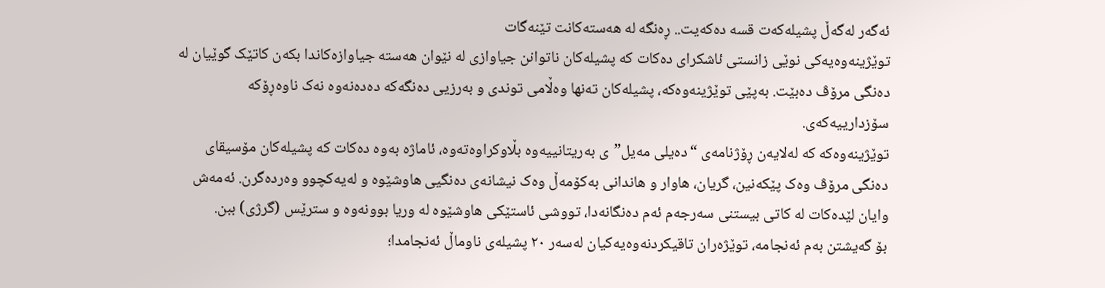ئەگەر لەگەڵ پشیلەکەت قسە دەکەیت.. ڕەنگە لە هەستەکانت تێنەگات
توێژینەوەیەکی نوێی زانستی ئاشکرای دەکات کە پشیلەکان ناتوانن جیاوازی لە نێوان هەستە جیاوازەکاندا بکەن کاتێک گوێیان لە دەنگی مرۆڤ دەبێت. بەپێی توێژینەوەکە، پشیلەکان تەنها وەڵامی توندی و بەرزیی دەنگەکە دەدەنەوە نەک ناوەڕۆکە سۆزدارییەکەی.
توێژینەوەکە کە لەلایەن ڕۆژنامەی “دەیلی مەیل”ی بەریتانییەوە بڵاوکراوەتەوە، ئاماژە بەوە دەکات کە پشیلەکان مۆسیقای دەنگی مرۆڤ وەک پێکەنین، گریان، هاوار و هاندانی بەکۆمەڵ وەک نیشانەی دەنگیی هاوشێوە و لەیەکچوو وەردەگرن. ئەمەش وایان لێدەکات لە کاتی بیستنی سەرجەم ئەم دەنگانەدا، تووشی ئاستێکی هاوشێوە لە وریا بوونەوە و سترێس (گرژی) ببن.
بۆ گەیشتن بەم ئەنجامە، توێژەران تاقیکردنەوەیەکیان لەسەر ٢٠ پشیلەی ناوماڵ ئەنجامدا؛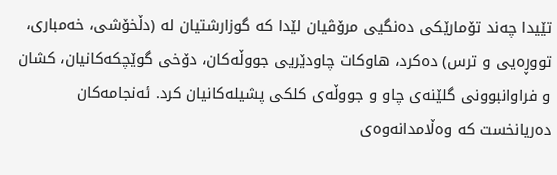تێیدا چەند تۆمارێکی دەنگیی مرۆڤیان لێدا کە گوزارشتیان لە (دڵخۆشی، خەمباری، تووڕەیی و ترس) دەکرد، هاوکات چاودێریی جووڵەکان، دۆخی گوێچکەکانیان، کشان و فراوانبوونی گلێنەی چاو و جووڵەی کلکی پشیلەکانیان کرد. ئەنجامەکان دەریانخست کە وەڵامدانەوەی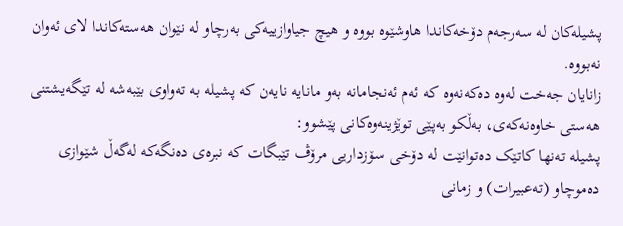پشیلەکان لە سەرجەم دۆخەکاندا هاوشێوە بووە و هیچ جیاوازییەکی بەرچاو لە نێوان هەستەکاندا لای ئەوان نەبووە.
زانایان جەخت لەوە دەکەنەوە کە ئەم ئەنجامانە بەو مانایە نایەن کە پشیلە بە تەواوی بێبەشە لە تێگەیشتنی هەستی خاوەنەکەی، بەڵکو بەپێی توێژینەوەکانی پێشوو:
پشیلە تەنها کاتێک دەتوانێت لە دۆخی سۆزداریی مرۆڤ تێبگات کە نبرەی دەنگەکە لەگەڵ شێوازی دەموچاو (تەعبیرات) و زمانی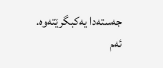جەستەدا یەکبگرێتەوە.
ئەم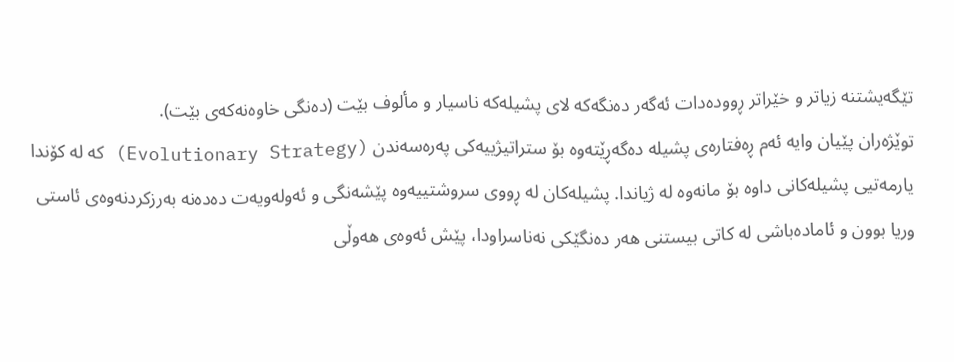تێگەیشتنە زیاتر و خێراتر ڕوودەدات ئەگەر دەنگەکە لای پشیلەکە ناسیار و مألوف بێت (دەنگی خاوەنەکەی بێت).
توێژەران پێیان وایە ئەم ڕەفتارەی پشیلە دەگەڕێتەوە بۆ ستراتیژییەکی پەرەسەندن (Evolutionary Strategy) کە لە کۆندا یارمەتیی پشیلەکانی داوە بۆ مانەوە لە ژیاندا. پشیلەکان لە ڕووی سروشتییەوە پێشەنگی و ئەولەویەت دەدەنە بەرزکردنەوەی ئاستی وریا بوون و ئامادەباشی لە کاتی بیستنی هەر دەنگێکی نەناسراودا، پێش ئەوەی هەوڵی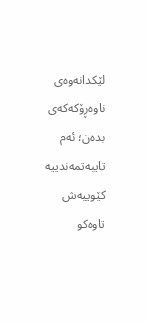لێکدانەوەی ناوەڕۆکەکەی بدەن؛ ئەم تایبەتمەندییە کێوییەش تاوەکو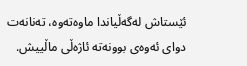ئێستاش لەگەڵیاندا ماوەتەوە، تەنانەت دوای ئەوەی بوونەتە ئاژەڵی ماڵییش.